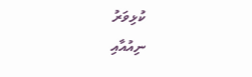ކުޅިވަރު
ނިއުއާއި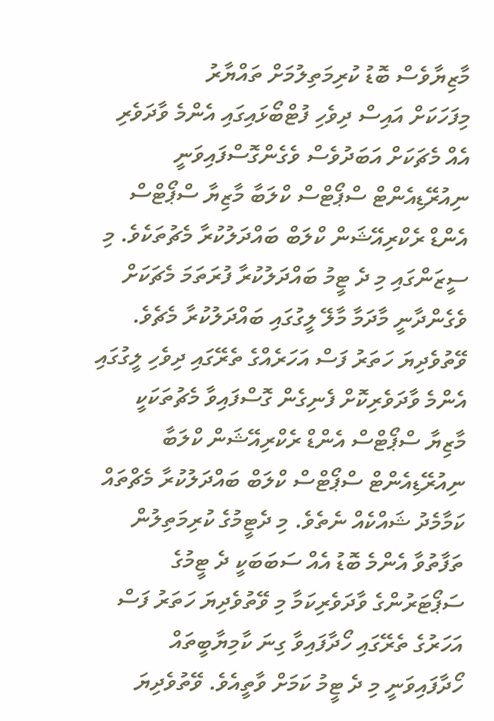މާޒިޔާވެސް ބޮޑު ކުރިމަތިލުމަށް ތައްޔާރު
މިފަހަކަށް އައިސް ދިވެހި ފުޓްބޯޅައިގައި އެންމެ ވާދަވެރި އެއް މެޗަކަށް އަބަދުވެސް ވެގެންގޮސްފައިވަނީ ނިއުރޭޑިއެންޓް ސްޕޯޓްސް ކްލަބާ މާޒިޔާ ސްޕޯޓްސް އެންޑް ރެކްރިއޭޝަން ކްލަބް ބައްދަލުކުރާ މެޗުތަކެވެ. މި ސީޒަންގައި މި ދެ ޓީމު ބައްދަލުކުރާ ފުރަތަމަ މެޗަކަށް ވެގެންދާނީ މާދަމާ މާލޭ ލީގުގައި ބައްދަލުކުރާ މެޗެވެ.
ވޭތުވެދިޔަ ހަތަރު ފަސް އަހަރެއްގެ ތެރޭގައި ދިވެހި ލީގުގައި އެންމެ ވާދަވެރިކޮށް ފެނިގެން ގޮސްފައިވާ މެޗުތަކަކީ މާޒިޔާ ސްޕޯޓްސް އެންޑް ރެކްރިއޭޝަން ކްލަބާ ނިއުރޭޑިއެންޓް ސްޕޯޓްސް ކްލަބް ބައްދަލުކުރާ މެޗްތައް ކަމާމެދު ޝައްކެއް ނެތެވެ. މި ދެޓީމުގެ ކުރިމަތިލުން ތަފާތުވާ އެންމެ ބޮޑު އެއް ސަބަބަކީ ދެ ޓީމުގެ ސަޕޯޓަރުންގެ ވާދަވެރިކަމާ މި ވޭތުވެދިޔަ ހަތަރު ފަސް އަހަރުގެ ތެރޭގައި ހޯދާފައިވާ ގިނަ ކާމިޔާބީތައް ހޯދާފައިވަނީ މި ދެ ޓީމު ކަމަށް ވާތީއެވެ. ވޭތުވެދިޔަ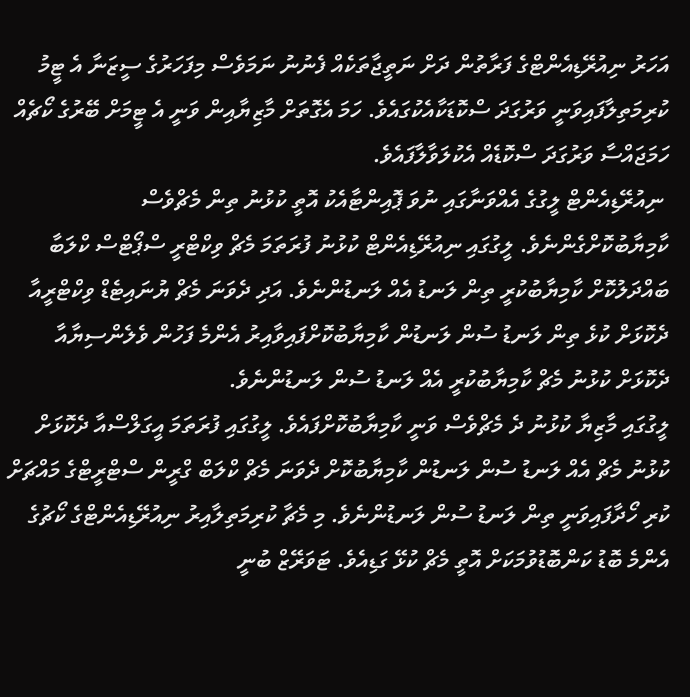އަހަރު ނިއުރޭޑިއެންޓްގެ ފަރާތުން ދަށް ނަތީޖާތަކެއް ފެނުނު ނަމަވެސް މިފަހަރުގެ ސީޒަނާ އެ ޓީމު ކުރިމަތިލާފައިވަނީ ވަރުގަދަ ސްކޮޑަކާއެކުގައެވެ. ހަމަ އެގޮތަށް މާޒިޔާއިން ވަނީ އެ ޓީމަށް ބޭރުގެ ކޯޗެއް ހަމަޖައްސާ ވަރުގަދަ ސްކޮޑެއް އެކުލަވާލާފައެވެ.
 ނިއުރޭޑިއެންޓް ލީގުގެ އެއްވަނާގައި ނުވަ ޕޮއިންޓާއެކު އޮތީ ކުޅުނު ތިން މެޗްވެސް ކާމިޔާބުކޮށްގެންނެވެ. ލީގުގައި ނިއުރޭޑިއެންޓް ކުޅުނު ފުރަތަމަ މެޗް ވިކްޓްރީ ސްޕޯޓްސް ކްލަބާ ބައްދަލުކޮށް ކާމިޔާބުކުރީ ތިން ލަނޑު އެއް ލަނޑުންނެވެ. އަދި ދެވަނަ މެޗް ޔުނައިޓެޑް ވިކްޓްރީއާ ދެކޮޅަށް ކުޅެ ތިން ލަނޑު ސުން ލަނޑުން ކާމިޔާބުކޮށްފައިވާއިރު އެންމެ ފަހުން ވެލެންސިޔާއާ ދެކޮޅަށް ކުޅުނު މެޗް ކާމިޔާބުކުރީ އެއް ލަނޑު ސުން ލަނޑުންނެވެ.
ލީގުގައި މާޒިޔާ ކުޅުނު ދެ މެޗްވެސް ވަނީ ކާމިޔާބުކޮށްފައެވެ. ލީގުގައި ފުރަތަމަ އީގަލްސްއާ ދެކޮޅަށް ކުޅުނު މެޗް އެއް ލަނޑު ސުން ލަނޑުން ކާމިޔާބުކޮށް ދެވަނަ މެޗް ކްލަބް ގްރީން ސްޓްރީޓްގެ މައްޗަށް ކުރި ހޯދާފައިވަނީ ތިން ލަނޑު ސުން ލަނޑުންނެވެ. މި މެޗާ ކުރިމަތިލާއިރު ނިއުރޭޑިއެންޓްގެ ކޯޗުގެ އެންމެ ބޮޑު ކަންބޮޑުވުމަކަށް އޮތީ މެޗް ކުޅޭ ގަޑިއެވެ. ޓަވަރޭޒް ބުނީ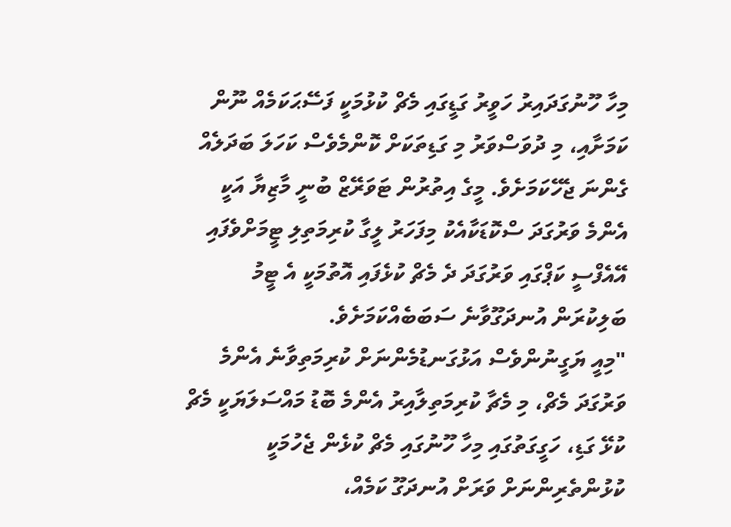މިހާ ހޫނުގަދައިރު ހަވީރު ގަޑީގައި މެޗް ކުޅުމަކީ ފަސޭޙަކަމެއް ނޫން ކަމަށާއި، މި ދުވަސްވަރު މި ގަޑިތަކަށް ކޮންމެވެސް ކަހަލަ ބަދަލެއް ގެންނަ ޖެހޭކަމަށެވެ. މީގެ އިތުރުން ޓަވަރޭޒް ބުނީ މާޒިޔާ އަކީ އެންމެ ވަރުގަދަ ސްކޮޑަކާއެކު މިފަހަރު ލީގާ ކުރިމަތިލި ޓީމަށްވެފައި އޭއެފްސީ ކަޕްގައި ވަރުގަދަ ދެ މެޗް ކުޅެފައި އޮތުމަކީ އެ ޓީމު ބަލިކުރަން އުނދަގޫވާނެ ސަބަބެއްކަމަށެވެ.
"މިއީ ޔަގީނުންވެސް އަޅުގަނޑުމެންނަށް ކުރިމަތިވާނެ އެންމެ ވަރުގަދަ މެޗް، މި މެޗާ ކުރިމަތިލާއިރު އެންމެ ބޮޑު މައްސަލަޔަކީ މެޗް ކުޅޭ ގަޑި، ހަގީގަތުގައި މިހާ ހޫނުގައި މެޗް ކުޅެން ޖެހުމަކީ ކުޅުންތެރިންނަށް ވަރަށް އުނދަގޫ ކަމެއް،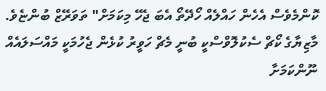ކޮންމެވެސް އެހެން ހައްލެއް ހޯދޭތޯ އެބަ ޖެހޭ މިކަމަށް" ތަވަރޭޒް ބުންޏެވެ.
މާޒިޔާގެ ކޯޗް ސެކުލޮވްސްކީ ބުނީ މެޗް ހަވީރު ކުޅެން ޖެހުމަކީ މައްސަލައެއް ނޫންކަމަށާ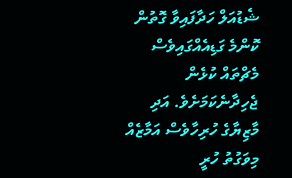ޝެޑުއަލް ހަދާފައިވާ ގޮތުން ކޮންމެ ގަޑިއެއްގައިވެސް މެޗްތައް ކުޅެން ޖެހިދާނެކަމަށެވެ. އަދި މާޒިޔާގެ ހުރިހާވެސް އަމާޒެއް މިވަގުތު ހުރީ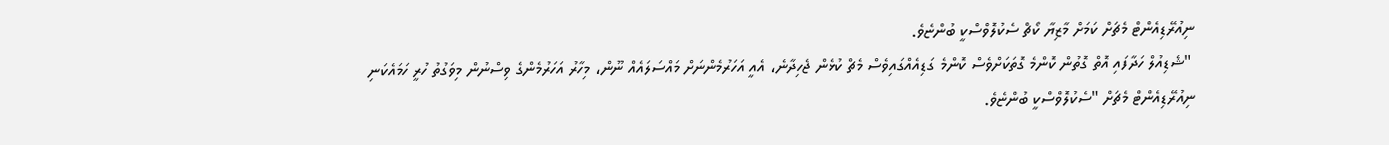ނިއުރޭޑިއެންޓް މެޗަށް ކަމަށް މާޒިޔާ ކޯޗް ސެކުލޮވްސްކީ ބުންޏެވެ.
 "ޝެޑިއުލް ހަދާފައި އޮތް ގޮތުން ކޮންމެ ގޮތަކަށްވެސް ކޮންމެ ގަޑިއެއްގައިވެސް މެޗް ކުޅެން ޖެހިދާނެ، އެއީ އަހަރުމެންނަށް މައްސަލައެއް ނޫން، މިހާރު އަހަރުމެންގެ ވިސްނުން މިވަގުތު ހުރީ ހަމައެކަނި ނިއުރޭޑިއެންޓް މެޗަށް "ސެކުލޮވްސްކީ ބުންޏެވެ.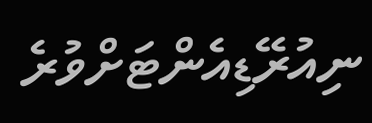ނިއުރޭޑިއެންޓަށްވުރެ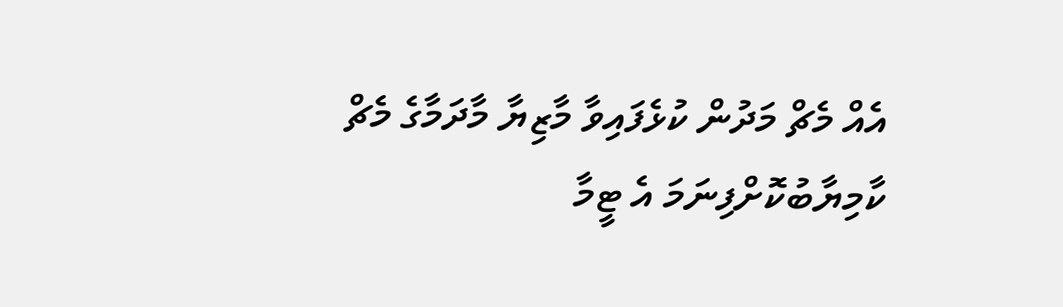އެއް މެޗް މަދުން ކުޅެފައިވާ މާޒިޔާ މާދަމާގެ މެޗް ކާމިޔާބުކޮށްފިނަމަ އެ ޓީމާ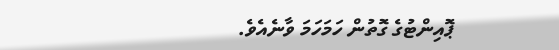ޕޮއިންޓުގެ ގޮތުން ހަމަހަމަ ވާނެއެވެ.